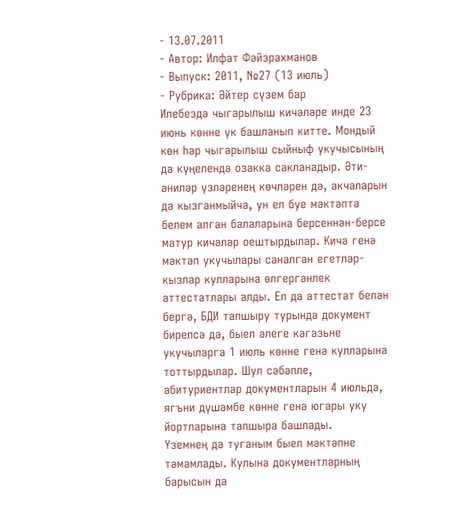- 13.07.2011
- Автор: Илфат Фәйзрахманов
- Выпуск: 2011, №27 (13 июль)
- Рубрика: Әйтер сүзем бар
Илебездә чыгарылыш кичәләре инде 23 июнь көнне үк башланып китте. Мондый көн һәр чыгарылыш сыйныф укучысының да күңелендә озакка сакланадыр. Әти-әниләр үзләренең көчләрен дә, акчаларын да кызганмыйча, ун ел буе мәктәптә белем алган балаларына берсеннән-берсе матур кичәләр оештырдылар. Кичә генә мәктәп укучылары саналган егетләр-кызлар кулларына өлгергәнлек аттестатлары алды. Ел да аттестат белән бергә, БДИ тапшыру турында документ бирелсә дә, быел әлеге кәгазьне укучыларга 1 июль көнне генә кулларына тоттырдылар. Шул сәбәпле, абитуриентлар документларын 4 июльдә, ягъни дүшәмбе көнне генә югары уку йортларына тапшыра башлады.
Үземнең дә туганым быел мәктәпне тәмамлады. Кулына документларның барысын да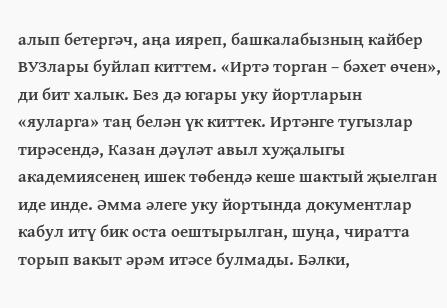алып бетергәч, аңа ияреп, башкалабызның кайбер ВУЗлары буйлап киттем. «Иртә торган – бәхет өчен», ди бит халык. Без дә югары уку йортларын «яуларга» таң белән үк киттек. Иртәнге тугызлар тирәсендә, Казан дәүләт авыл хуҗалыгы академиясенең ишек төбендә кеше шактый җыелган иде инде. Әмма әлеге уку йортында документлар кабул итү бик оста оештырылган, шуңа, чиратта торып вакыт әрәм итәсе булмады. Бәлки,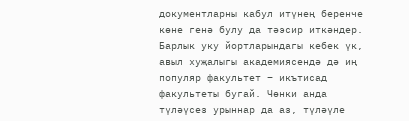документларны кабул итүнең беренче көне генә булу да тәэсир иткәндер. Барлык уку йортларындагы кебек үк, авыл хуҗалыгы академиясендә дә иң популяр факультет – икътисад факультеты бугай. Чөнки анда түләүсез урыннар да аз, түләүле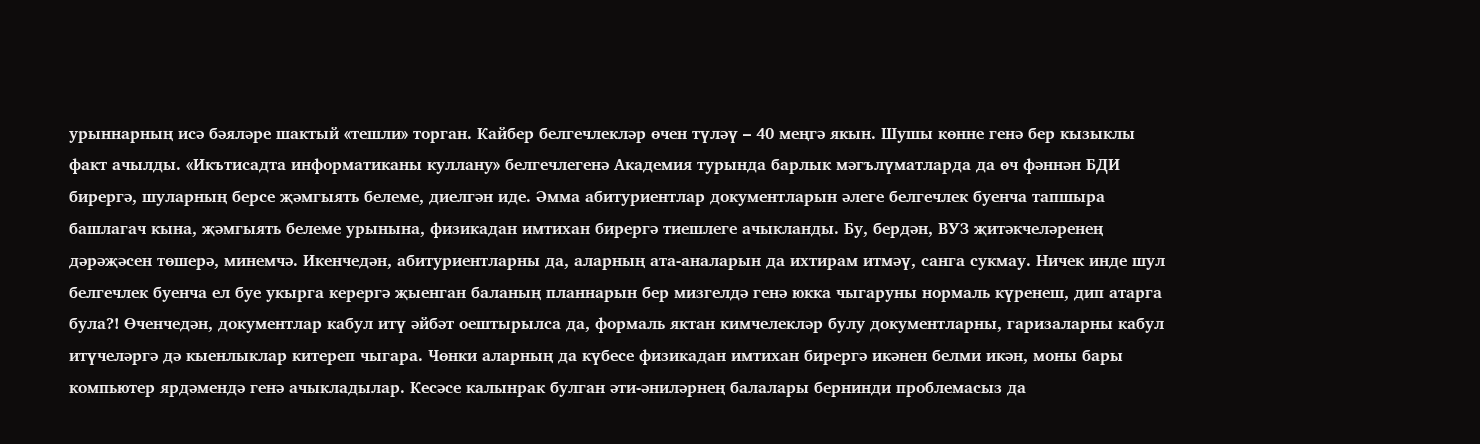урыннарның исә бәяләре шактый «тешли» торган. Кайбер белгечлекләр өчен түләү – 40 меңгә якын. Шушы көнне генә бер кызыклы факт ачылды. «Икътисадта информатиканы куллану» белгечлегенә Академия турында барлык мәгълүматларда да өч фәннән БДИ бирергә, шуларның берсе җәмгыять белеме, диелгән иде. Әмма абитуриентлар документларын әлеге белгечлек буенча тапшыра башлагач кына, җәмгыять белеме урынына, физикадан имтихан бирергә тиешлеге ачыкланды. Бу, бердән, ВУЗ җитәкчеләренең дәрәҗәсен төшерә, минемчә. Икенчедән, абитуриентларны да, аларның ата-аналарын да ихтирам итмәү, санга сукмау. Ничек инде шул белгечлек буенча ел буе укырга керергә җыенган баланың планнарын бер мизгелдә генә юкка чыгаруны нормаль күренеш, дип атарга була?! Өченчедән, документлар кабул итү әйбәт оештырылса да, формаль яктан кимчелекләр булу документларны, гаризаларны кабул итүчеләргә дә кыенлыклар китереп чыгара. Чөнки аларның да күбесе физикадан имтихан бирергә икәнен белми икән, моны бары компьютер ярдәмендә генә ачыкладылар. Кесәсе калынрак булган әти-әниләрнең балалары бернинди проблемасыз да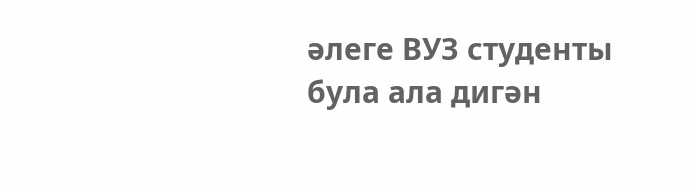әлеге ВУЗ студенты була ала дигән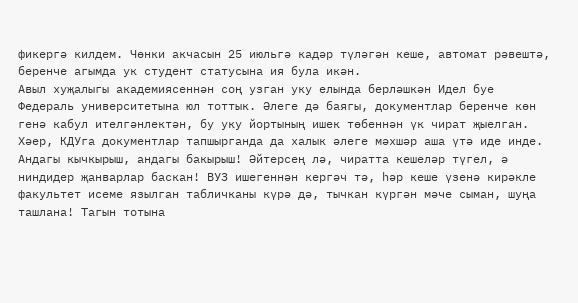фикергә килдем. Чөнки акчасын 25 июльгә кадәр түләгән кеше, автомат рәвештә, беренче агымда ук студент статусына ия була икән.
Авыл хуҗалыгы академиясеннән соң узган уку елында берләшкән Идел буе Федераль университетына юл тоттык. Әлеге дә баягы, документлар беренче көн генә кабул ителгәнлектән, бу уку йортының ишек төбеннән үк чират җыелган. Хәер, КДУга документлар тапшырганда да халык әлеге мәхшәр аша үтә иде инде. Андагы кычкырыш, андагы бакырыш! Әйтерсең лә, чиратта кешеләр түгел, ә ниндидер җанварлар баскан! ВУЗ ишегеннән кергәч тә, һәр кеше үзенә кирәкле факультет исеме язылган табличканы күрә дә, тычкан күргән мәче сыман, шуңа ташлана! Тагын тотына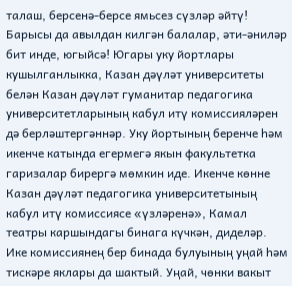талаш, берсенә-берсе ямьсез сүзләр әйтү! Барысы да авылдан килгән балалар, әти-әниләр бит инде, югыйсә! Югары уку йортлары кушылганлыкка, Казан дәүләт университеты белән Казан дәүләт гуманитар педагогика университетларының кабул итү комиссияләрен дә берләштергәннәр. Уку йортының беренче һәм икенче катында егермегә якын факультетка гаризалар бирергә мөмкин иде. Икенче көнне Казан дәүләт педагогика университетының кабул итү комиссиясе «үзләренә», Камал театры каршындагы бинага күчкән, диделәр. Ике комиссиянең бер бинада булуының уңай һәм тискәре яклары да шактый. Уңай, чөнки вакыт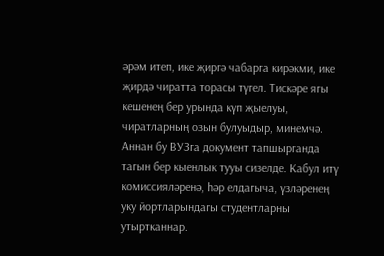әрәм итеп, ике җиргә чабарга кирәкми, ике җирдә чиратта торасы түгел. Тискәре ягы кешенең бер урында күп җыелуы, чиратларның озын булуыдыр, минемчә. Аннан бу ВУЗга документ тапшырганда тагын бер кыенлык тууы сизелде. Кабул итү комиссияләренә, һәр елдагыча, үзләренең уку йортларындагы студентларны утыртканнар.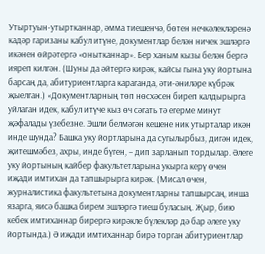Утыртуын-утыртканнар, әмма тиешенчә, бөтен нечкәлекләренә кадәр гаризаны кабул итүне, документлар белән ничек эшләргә икәнен өйрәтергә «онытканнар». Бер ханым кызы белән бергә ияреп килгән. (Шуны да әйтергә кирәк, кайсы гына уку йортына барсаң да, абитуриентларга караганда, әти-әниләре күбрәк җыелган.) «Документларның төп нөсхәсен биреп калдырырга уйлаган идек, кабул итүче кыз өч сәгать тә егерме минут җәфалады үзебезне. Эшли белмәгән кешене ник утырталар икән инде шунда? Башка уку йортларына да сугылырбыз, дигән идек, җитешмәбез, ахры, инде бүген, – дип зарланып тордылар. Әлеге уку йортының кайбер факультетларына укырга керү өчен иҗади имтихан да тапшырырга кирәк. (Мисал өчен, журналистика факультетына документларны тапшырсаң, инша язарга, яисә башка бирем эшләргә тиеш буласың. Җыр, бию кебек имтиханнар бирергә кирәкле бүлекләр дә бар әлеге уку йортында.) Ә иҗади имтиханнар бирә торган абитуриентлар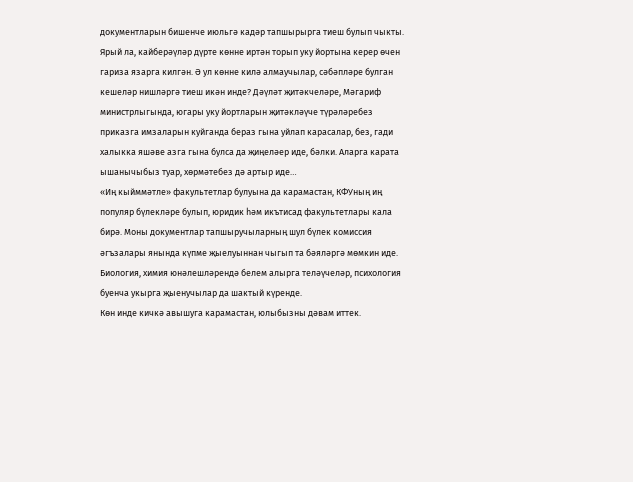документларын бишенче июльгә кадәр тапшырырга тиеш булып чыкты. Ярый ла, кайберәүләр дүрте көнне иртән торып уку йортына керер өчен гариза язарга килгән. Ә ул көнне килә алмаучылар, сәбәпләре булган кешеләр нишләргә тиеш икән инде? Дәүләт җитәкчеләре, Мәгариф министрлыгында, югары уку йортларын җитәкләүче түрәләребез приказга имзаларын куйганда бераз гына уйлап карасалар, без, гади халыкка яшәве азга гына булса да җиңеләер иде, бәлки. Аларга карата ышанычыбыз туар, хөрмәтебез дә артыр иде…
«Иң кыйммәтле» факультетлар булуына да карамастан, КФУның иң популяр бүлекләре булып, юридик һәм икътисад факультетлары кала бирә. Моны документлар тапшыручыларның шул бүлек комиссия әгъзалары янында күпме җыелуыннан чыгып та бәяләргә мөмкин иде. Биология, химия юнәлешләрендә белем алырга теләүчеләр, психология буенча укырга җыенучылар да шактый күренде.
Көн инде кичкә авышуга карамастан, юлыбызны дәвам иттек.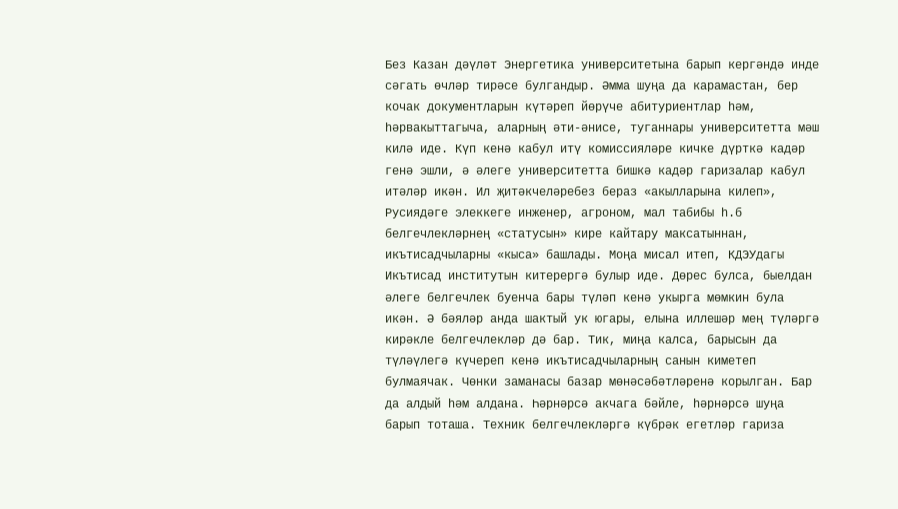Без Казан дәүләт Энергетика университетына барып кергәндә инде сәгать өчләр тирәсе булгандыр. Әмма шуңа да карамастан, бер кочак документларын күтәреп йөрүче абитуриентлар һәм, һәрвакыттагыча, аларның әти-әнисе, туганнары университетта мәш килә иде. Күп кенә кабул итү комиссияләре кичке дүрткә кадәр генә эшли, ә әлеге университетта бишкә кадәр гаризалар кабул итәләр икән. Ил җитәкчеләребез бераз «акылларына килеп», Русиядәге элеккеге инженер, агроном, мал табибы һ.б белгечлекләрнең «статусын» кире кайтару максатыннан, икътисадчыларны «кыса» башлады. Моңа мисал итеп, КДЭУдагы Икътисад институтын китерергә булыр иде. Дөрес булса, быелдан әлеге белгечлек буенча бары түләп кенә укырга мөмкин була икән. Ә бәяләр анда шактый ук югары, елына иллешәр мең түләргә кирәкле белгечлекләр дә бар. Тик, миңа калса, барысын да түләүлегә күчереп кенә икътисадчыларның санын киметеп булмаячак. Чөнки заманасы базар мөнәсәбәтләренә корылган. Бар да алдый һәм алдана. Һәрнәрсә акчага бәйле, һәрнәрсә шуңа барып тоташа. Техник белгечлекләргә күбрәк егетләр гариза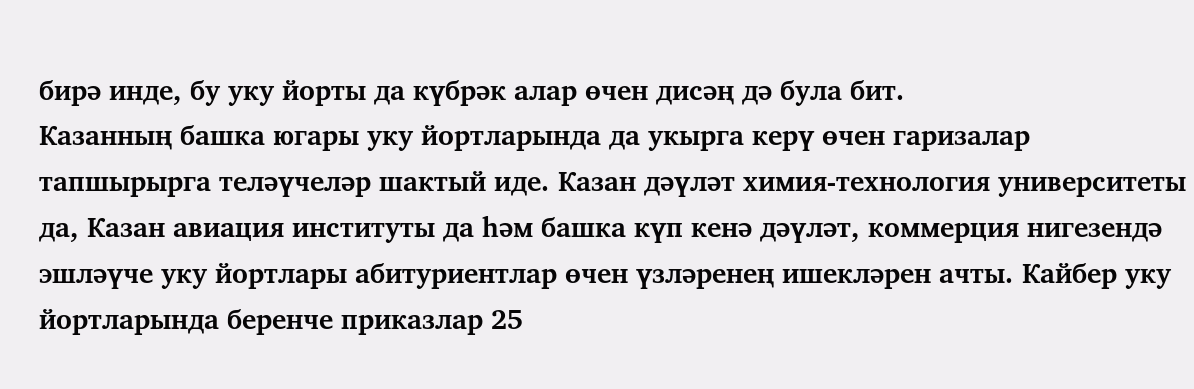бирә инде, бу уку йорты да күбрәк алар өчен дисәң дә була бит.
Казанның башка югары уку йортларында да укырга керү өчен гаризалар тапшырырга теләүчеләр шактый иде. Казан дәүләт химия-технология университеты да, Казан авиация институты да һәм башка күп кенә дәүләт, коммерция нигезендә эшләүче уку йортлары абитуриентлар өчен үзләренең ишекләрен ачты. Кайбер уку йортларында беренче приказлар 25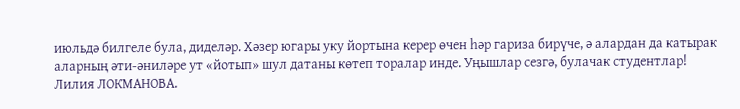июльдә билгеле була, диделәр. Хәзер югары уку йортына керер өчен һәр гариза бирүче, ә алардан да катырак аларның әти-әниләре ут «йотып» шул датаны көтеп торалар инде. Уңышлар сезгә, булачак студентлар!
Лилия ЛОКМАНОВА.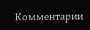Комментарии